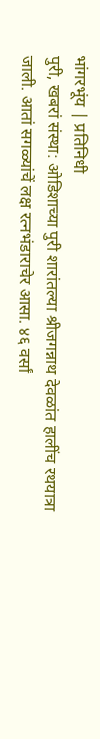भांगरभूंय | प्रतिनिधी
पुरी, खबरां संस्था: ओडिशाच्या पुरी शारांतल्या श्रीजगन्नाथ देवळांत हालींच रथयात्रा जाली. आतां सगळ्यांचें लक्ष रत्नभंडाराचेर आसा. ४६ वर्सां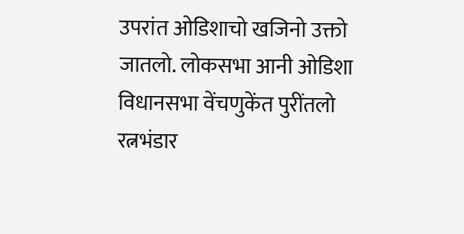उपरांत ओडिशाचो खजिनो उक्तो जातलो. लोकसभा आनी ओडिशा विधानसभा वेंचणुकेंत पुरींतलो रत्नभंडार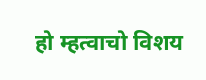हो म्हत्वाचो विशय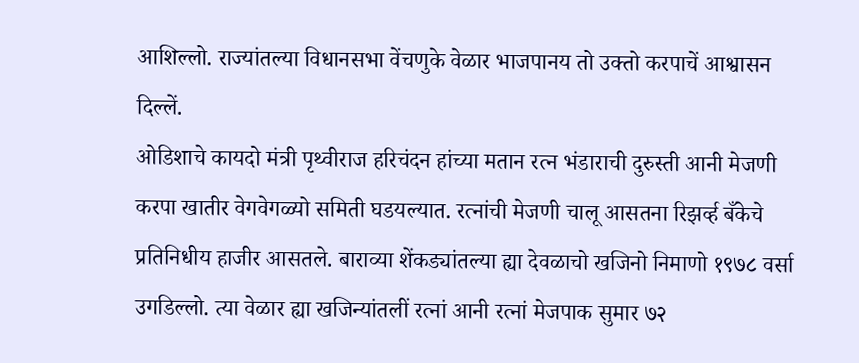आशिल्लो. राज्यांतल्या विधानसभा वेंचणुके वेळार भाजपानय तो उक्तो करपाचें आश्वासन दिल्लें.
ओडिशाचे कायदो मंत्री पृथ्वीराज हरिचंदन हांच्या मतान रत्न भंडाराची दुरुस्ती आनी मेजणी करपा खातीर वेगवेगळ्यो समिती घडयल्यात. रत्नांची मेजणी चालू आसतना रिझर्व्ह बँकेचे प्रतिनिधीय हाजीर आसतले. बाराव्या शेंकड्यांतल्या ह्या देवळाचो खजिनो निमाणो १९७८ वर्सा उगडिल्लो. त्या वेळार ह्या खजिन्यांतलीं रत्नां आनी रत्नां मेजपाक सुमार ७२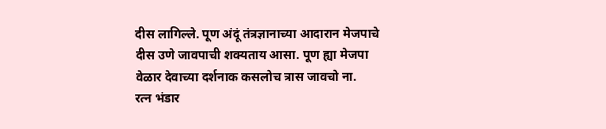दीस लागिल्ले. पूण अंदूं तंत्रज्ञानाच्या आदारान मेजपाचे दीस उणे जावपाची शक्यताय आसा. पूण ह्या मेजपा वेळार देवाच्या दर्शनाक कसलोच त्रास जावचो ना.
रत्न भंडार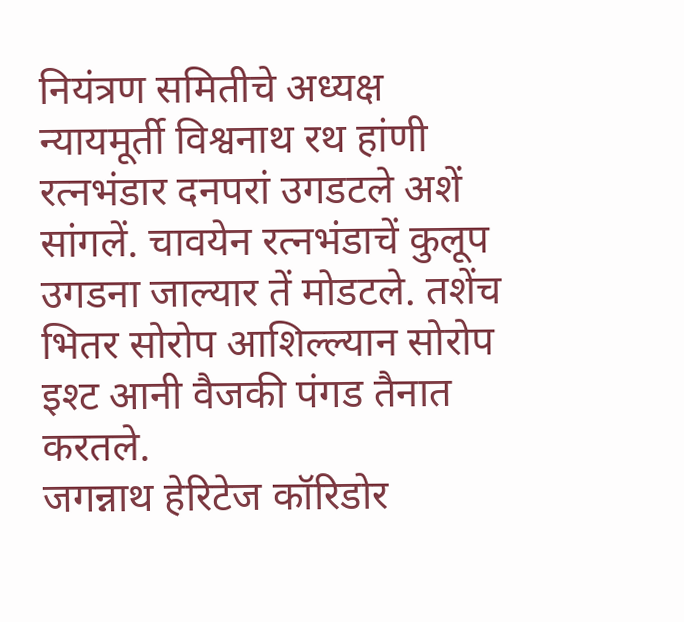नियंत्रण समितीचे अध्यक्ष न्यायमूर्ती विश्वनाथ रथ हांणी रत्नभंडार दनपरां उगडटले अशें सांगलें. चावयेन रत्नभंडाचें कुलूप उगडना जाल्यार तें मोडटले. तशेंच भितर सोरोप आशिल्ल्यान सोरोप इश्ट आनी वैजकी पंगड तैनात करतले.
जगन्नाथ हेरिटेज कॉरिडोर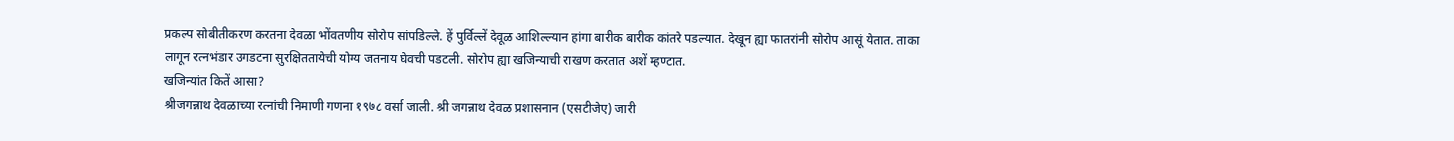प्रकल्प सोबीतीकरण करतना देवळा भोंवतणीय सोरोप सांपडिल्ले. हें पुर्विल्लें देवूळ आशिल्ल्यान हांगा बारीक बारीक कांतरे पडल्यात. देखून ह्या फातरांनी सोरोप आसूं येतात. ताका लागून रत्नभंडार उगडटना सुरक्षिततायेची योग्य जतनाय घेवची पडटली. सोरोप ह्या खजिन्याची राखण करतात अशें म्हण्टात.
खजिन्यांत कितें आसा?
श्रीजगन्नाथ देवळाच्या रत्नांची निमाणी गणना १९७८ वर्सा जाली. श्री जगन्नाथ देवळ प्रशासनान (एसटीजेए) जारी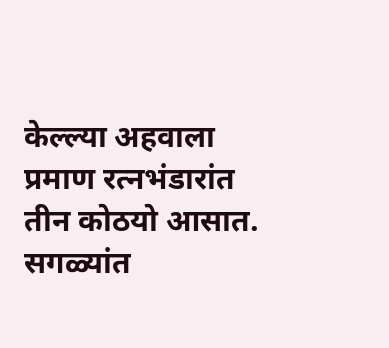केल्ल्या अहवाला प्रमाण रत्नभंडारांत तीन कोठयो आसात. सगळ्यांत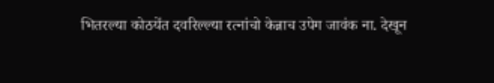भितरल्या कोठयेंत दवरिल्ल्या रत्नांचो केन्नाच उपेग जावंक ना. देखून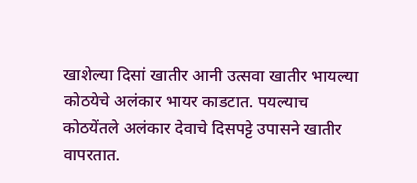खाशेल्या दिसां खातीर आनी उत्सवा खातीर भायल्या कोठयेचे अलंकार भायर काडटात. पयल्याच कोठयेंतले अलंकार देवाचे दिसपट्टे उपासने खातीर वापरतात.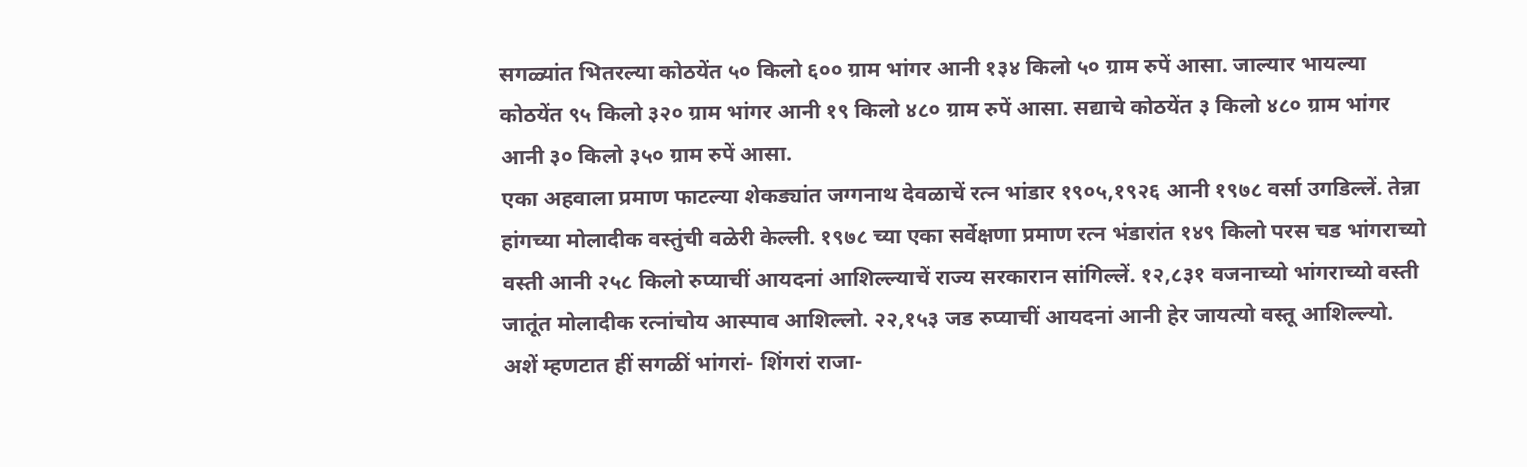सगळ्यांत भितरल्या कोठयेंत ५० किलो ६०० ग्राम भांगर आनी १३४ किलो ५० ग्राम रुपें आसा. जाल्यार भायल्या कोठयेंत ९५ किलो ३२० ग्राम भांगर आनी १९ किलो ४८० ग्राम रुपें आसा. सद्याचे कोठयेंत ३ किलो ४८० ग्राम भांगर आनी ३० किलो ३५० ग्राम रुपें आसा.
एका अहवाला प्रमाण फाटल्या शेकड्यांत जग्गनाथ देवळाचें रत्न भांडार १९०५,१९२६ आनी १९७८ वर्सा उगडिल्लें. तेन्ना हांगच्या मोलादीक वस्तुंची वळेरी केल्ली. १९७८ च्या एका सर्वेक्षणा प्रमाण रत्न भंडारांत १४९ किलो परस चड भांगराच्यो वस्ती आनी २५८ किलो रुप्याचीं आयदनां आशिल्ल्याचें राज्य सरकारान सांगिल्लें. १२,८३१ वजनाच्यो भांगराच्यो वस्ती जातूंत मोलादीक रत्नांचोय आस्पाव आशिल्लो. २२,१५३ जड रुप्याचीं आयदनां आनी हेर जायत्यो वस्तू आशिल्ल्यो. अशें म्हणटात हीं सगळीं भांगरां- शिंगरां राजा-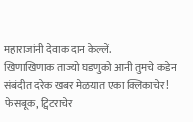महाराजांनी देवाक दान केल्लें.
खिणाखिणाक ताज्यो घडणुको आनी तुमचे कडेन संबंदीत दरेक खबर मेळयात एका क्लिकाचेर! फेसबूक, ट्विटराचेर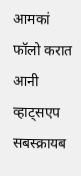आमकां फॉलो करात आनी व्हाट्सएप सबस्क्रायब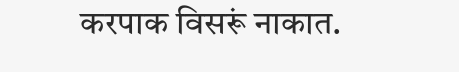करपाक विसरूं नाकात.